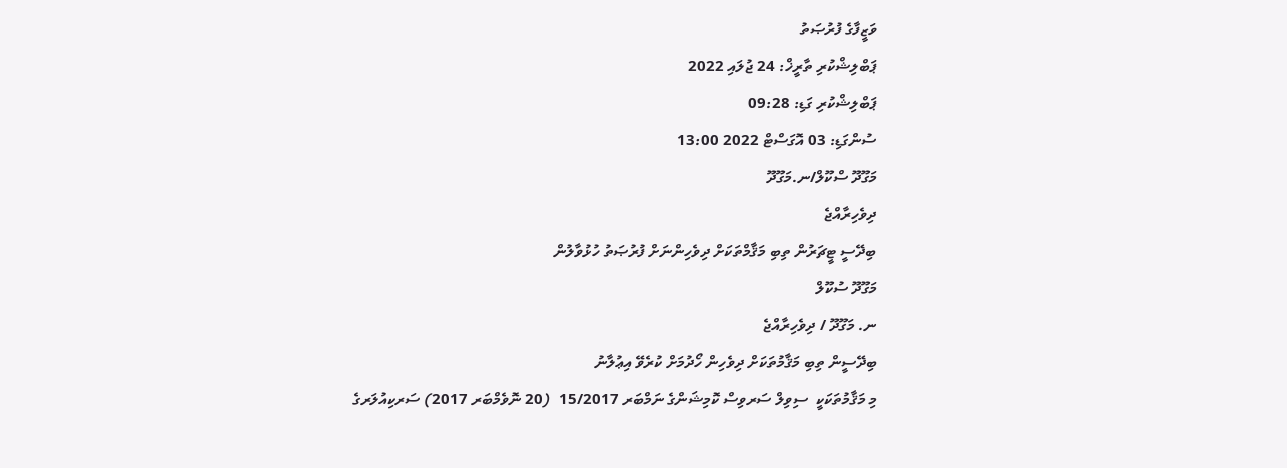ވަޒީފާގެ ފުރުޞަތު
ޕަބްލިޝްކުރި ތާރީޚް: 24 ޖުލައި 2022
ޕަބްލިޝްކުރި ގަޑި: 09:28
ސުންގަޑި: 03 އޮގަސްޓް 2022 13:00
މަގޫދޫ ސްކޫލް/ނ.މަގޫދޫ
ދިވެހިރާއްޖެ
ބިދޭސީ ޓީޗަރުން ތިބި މަޤާމްތަކަށް ދިވެހިންނަށް ފުރުޞަތު ހުޅުވާލުން
މަގޫދޫ ސުކޫލް
ނ. މަގޫދޫ / ދިވެހިރާއްޖެ
ބިދޭސީން ތިބި މަޤާމުތަކަށް ދިވެހިން ހޯދުމަށް ކުރެވޭ އިޢުލާނު
މި މަޤާމުތަކަކީ  ސިވިލް ސަރވިސް ކޮމިޝަންގެ ނަމްބަރ 15/2017  (20 ނޮވެމްބަރ 2017) ސަރކިއުލަރގެ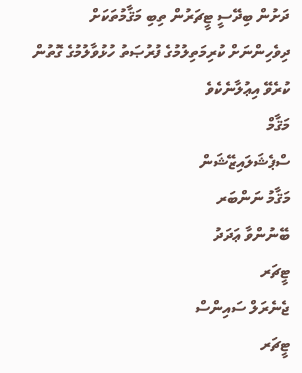ދަށުން ބިދޭސީ ޓީޗަރުން ތިބި މަޤާމުތަކަށް ދިވެހިންނަށް ކުރިމަތިލުމުގެ ފުރުޞަތު ހުޅުވާލުމުގެ ގޮތުން ކުރެވޭ އިޢުލާނެކެވެ
މަޤާމް
ސްޕެޝަލައިޒޭޝަން
މަޤާމު ނަންބަރ
ބޭނުންވާ ޢަދަދު
ޓީޗަރ
ޖެނެރަލް ސައިންސް
ޓީޗަރ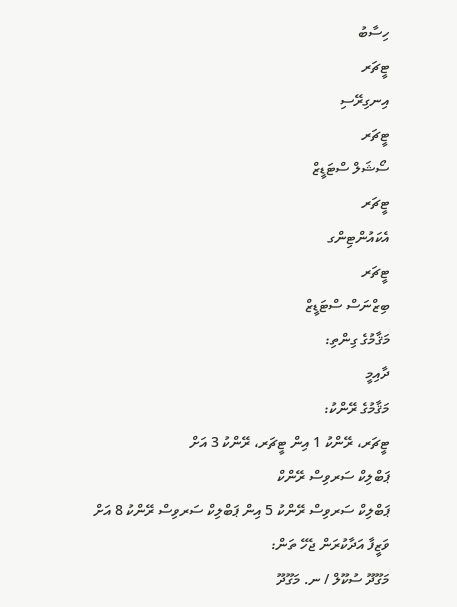ހިސާބު
ޓީޗަރ
އިނގިރޭސި
ޓީޗަރ
ސޯޝަލް ސްޓަޑީޒް
ޓީޗަރ
އެކައުންޓިންގ
ޓީޗަރ
ބިޒްނަސް ސްޓަޑީޒް
މަޤާމުގެ ގިންތި:
ދާއިމީ
މަޤާމުގެ ރޭންކު:
ޓީޗަރ، ރޭންކު 1 އިން ޓީޗަރ، ރޭންކު 3 އަށް
ޕަބްލިކް ސަރވިސް ރޭންކް
ޕަބްލިކް ސަރވިސް ރޭންކު 5 އިން ޕަބްލިކް ސަރވިސް ރޭންކު 8 އަށް
ވަޒީފާ އަދާކުރަން ޖެހޭ ތަން:
މަގޫދޫ ސުކޫލް / ނ. މަގޫދޫ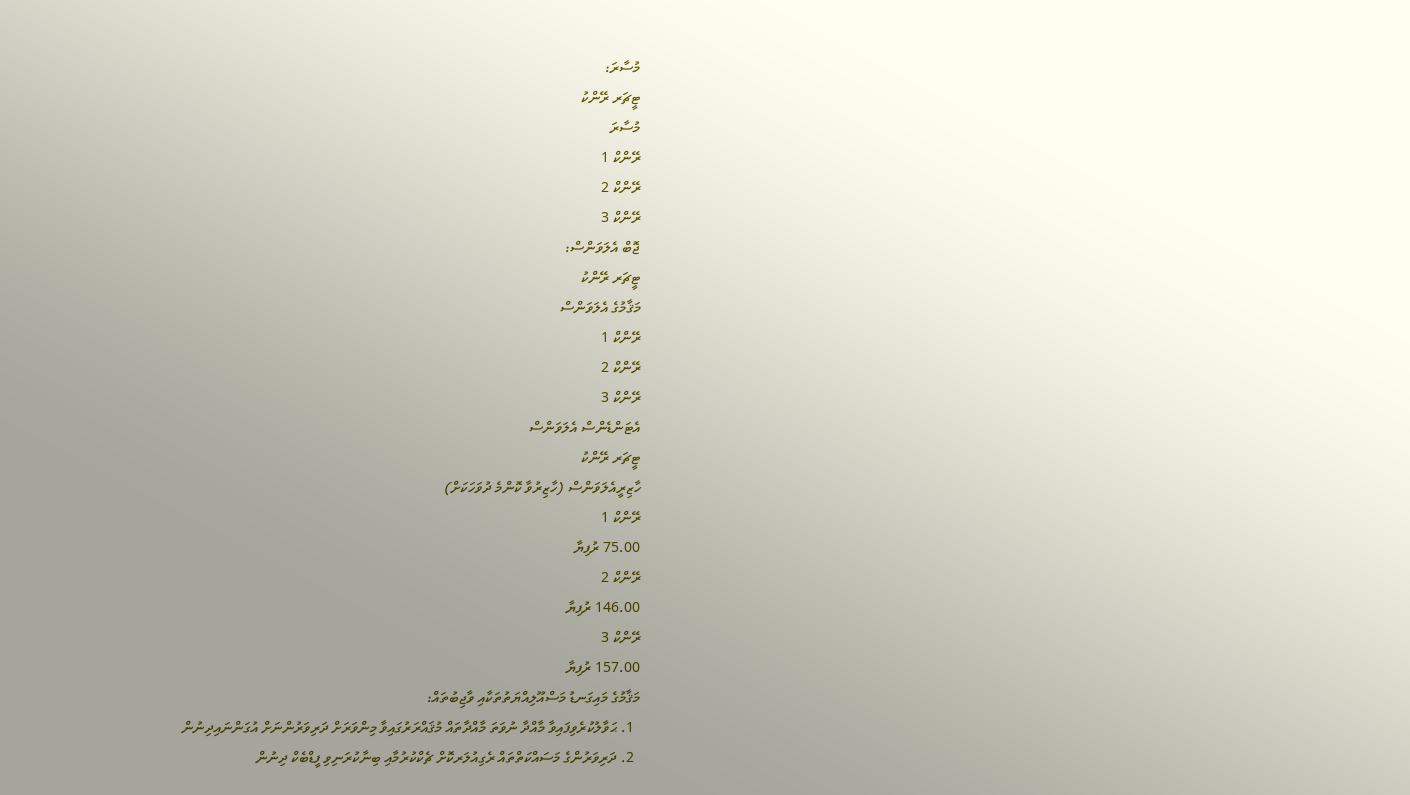މުސާރަ:
ޓީޗަރ ރޭންކު
މުސާރަ
ރޭންކް 1
ރޭންކް 2
ރޭންކް 3
ޖޮބް އެލަވަންސް:
ޓީޗަރ ރޭންކު
މަޤާމުގެ އެލަވަންސް
ރޭންކް 1
ރޭންކް 2
ރޭންކް 3
އެޓަންޑެންސް އެލަވަންސް
ޓީޗަރ ރޭންކު
ހާޒިރީއެލަވަންސް (ހާޒިރުވާ ކޮންމެ ދުވަހަކަށް)
ރޭންކް 1
75.00 ރުފިޔާ
ރޭންކް 2
146.00 ރުފިޔާ
ރޭންކް 3
157.00 ރުފިޔާ
މަޤާމުގެ މައިގަނޑު މަސްއޫލިއްޔަތުތަކާއި ވާޖިބުތައް:
  1. ޙަވާލުކުރެވިފައިވާ މާއްދާ ނުވަތަ މާއްދާތައް މުޤައްރަރުގައިވާ މިންވަރަށް ދަރިވަރުންނަށް އުގަންނައިދިނުން
  2. ދަރިވަރުންގެ މަސައްކަތްތައް ރެގިއުލަރކޮށް ޗެކްކުރުމާއި ބިނާކުރަނިވި ފީޑްބެކް ދިނުން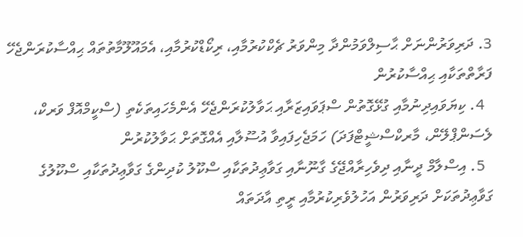3. ދަރިވަރުންނަށް ޙާސިލްވަމުންދާ މިންވަރު ޗެކްކުރުމާއި، ރިކޯޑްކުރުމާއި، އެމައޫލޫމާތުތައް ޙިއްސާކުރަންޖެހޭ ފަރާތްތަކާއި ޙިއްސާކުރުން
  4. ކިޔަވައިދިނުމާއި ގުޅޭގޮތުން ސްޕަވައިޒަރާއި ޙަވާލުކުރަންޖެހޭ އެންމެހައިތަކެތި (ސްކީމްއޮފް ވަރކް، ލެސަންޕްލޭން، މާރކްސްޝީޓްފަދަ) ހަމަޖެހިފައިވާ އުސޫލާއި އެއްގޮތަށް ޙަވާލުކުރުން
  5. އިސްލާމް ދީނާއި ދިވެހިރާއްޖޭގެ ގާނޫނާއި ގަވާޢިދުތަކާއި ސްކޫލު ކުދިންގެ ގަވާޢިދުތަކާއި ސްކޫލުގެ ގަވާޢިދުތަކަށް ދަރިވަރުން އަހުލުވެރިކުރުމާއި ރީތި އާދަތައް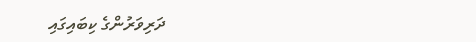ދަރިވަރުންގެ ކިބައިގައި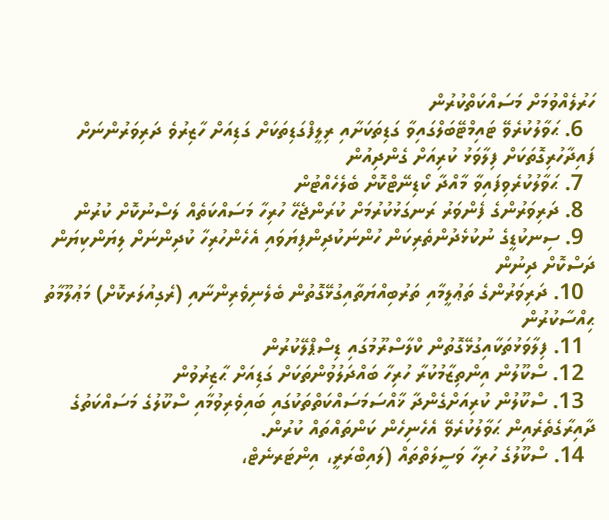ހަރުލެއްވުމަށް މަސައްކަތްކުރުން
  6. ޙަވާލުކުރެވޭ ޓައިމްޓޭބަލްގައިވާ ގަޑިތަކަށާއި ރިލީފްގަޑިތަކަށް ގަޑިއަށް ހާޒިރުވެ ދަރިވަރުންނަށް ފައިދާހުރިގޮތަކަށް ފިލާވަޅު ކުރިއަށް ގެންދިއުން
  7. ޙަވާލުކުރެވިފައިވާ މާއްދާ ކޯޑިނޭޓްކޮށް ބެލެހެއްޓުން
  8. ދަރިވަރުންގެ ފެންވަރު ރަނގަޅުކުރުމަށް ކުރަންޖެހޭ ހުރިހާ މަސައްކަތެއް ލަސްނުކޮށް ކުރުން
  9. ސިނކުޑީގެ ނުކުޅެދުންތެރިކަން ހުންނަކުދިންފިޔަވައި އެހެންހުރިހާ ކުދިންނަށް ލިޔަންކިޔަން ދަސްކޮށް ދިނުން
  10. ދަރިވަރުންގެ ތަޢުލީމާއި ތަރުބިއްޔަތާއިގުޅޭގޮތުން ބެލެނިވެރިންނާއި (ރެގިއުލަރކޮށް) މަޢުލޫމާތު ޙިއްސާކުރުން
  11. ފިލާވަޅުތަކާއިގުޅޭގޮތުން ކްލާސްރޫމުގައި ޑިސްޕްލޭކުރުން
  12. ސްކޫލުން އިންތިޒާމުކުރާ ހުރިހާ ބައްދަލުވުންތަކަށް ގަޑިއަށް ޙާޒިރުވުން
  13. ސްކޫލުން ކުރިއަށްގެންދާ ޚާއްސަމަސައްކަތްތަކުގައި ބައިވެރިވުމާއި ސްކޫލުގެ މަސައްކަތުގެ ދާއިރާގެތެރެއިން ޙަވާލުކުރެވޭ އެހެނިހެން ކަންތައްތައް ކުރުން.
  14. ސްކޫލުގެ ހުރިހާ ވަސީލަތްތައް (ލައިބްރަރީ، އިންޓަރނެޓް،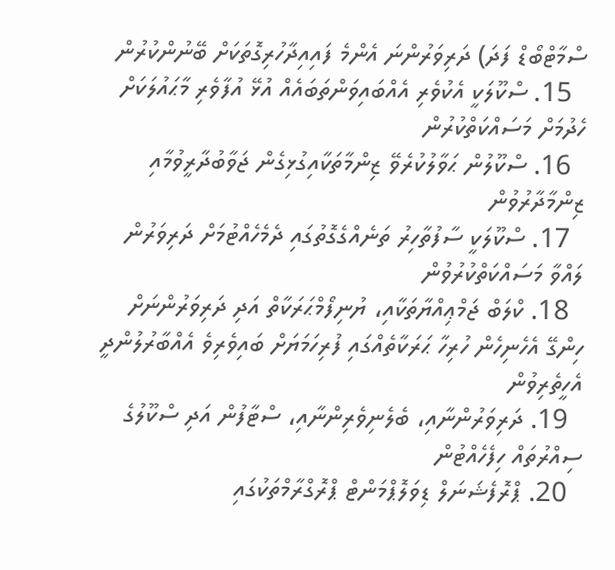ސްމާޓްބޯޑް ފަދަ) ދަރިވަރުންނަ އެންމެ ފައިއިދާހުރިގޮތަކަށް ބޭނުންކުރުން
  15. ސްކޫލަކީ އެކުވެރި އެއްބައިވަންތަބައެއް އުޅޭ އުފާވެރި މާޙައުލަކަށް ހެދުމަށް މަސައްކަތްކުރުން
  16. ސްކޫލުން ޙަވާލުކުރެވޭ ޒިންމާތަކާއިގުޅިގެން ޖަވާބުދާރީވުމާއި ޒިންމާދާރުވުން
  17. ސްކޫލަކީ ސާފުތާހިރު ތަނެއްގެގޮތުގައި ދެމެހެއްޓުމަށް ދަރިވަރުން ލައްވާ މަސައްކަތްކުރުވުން
  18. ކްލަބް ޖަމްޢިއްޔާތަކާއި، ޔުނިފޯމްޙަރަކާތް އަދި ދަރިވަރުންނަށް ހިންގޭ އެހެނިހެން ހުރިހާ ޙަރަކާތެއްގައި ފުރިހަމަޔަށް ބައިވެރިވެ އެއްބާރުލުންދީ އެހީތެރިވުން
  19. ދަރިވަރުންނާއި، ބެލެނިވެރިންނާއި، ސްޓާފުން އަދި ސްކޫލުގެ ސިއްރުތައް ހިފެހެއްޓުން
  20. ޕްރޮފެޝަނަލް ޑިވަލޮޕްމަންޓް ޕްރޮގްރާމްތަކުގައި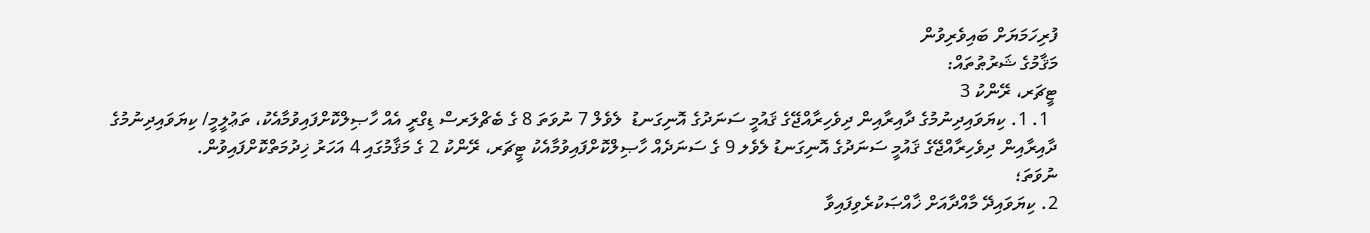ފުރިހަމަޔަށް ބައިވެރިވުން
މަޤާމުގެ ޝަރުޠުތައް:
ޓީޗަރ، ރޭންކު 3
  1. 1. ކިޔަވައިދިނުމުގެ ދާއިރާއިން ދިވެހިރާއްޖޭގެ ޤައުމީ ސަނަދުގެ އޮނިގަނޑު  ލެވެލް 7 ނުވަތަ 8 ގެ ބެޗްލަރސް ޑިގްރީ އެއް ހާޞިލްކޮށްފައިވުމާއެކު، ތަޢުލީމީ/ ކިޔަވައިދިނުމުގެ ދާއިރާއިން ދިވެހިރާއްޖޭގެ ޤައުމީ ސަނަދުގެ އޮނިގަނޑު ލެވެލ 9 ގެ ސަނަދެއް ހާޞިލްކޮށްފައިވުމާއެކު ޓީޗަރ، ރޭންކު 2 ގެ މަޤާމުގައި 4 އަހަރު ޚިދުމަތްކޮށްފައިވުން.
ނުވަތަ؛
2. ކިޔަވައިދޭ މާއްދާއަށް ޚާއްޞަކުރެވިފައިވާ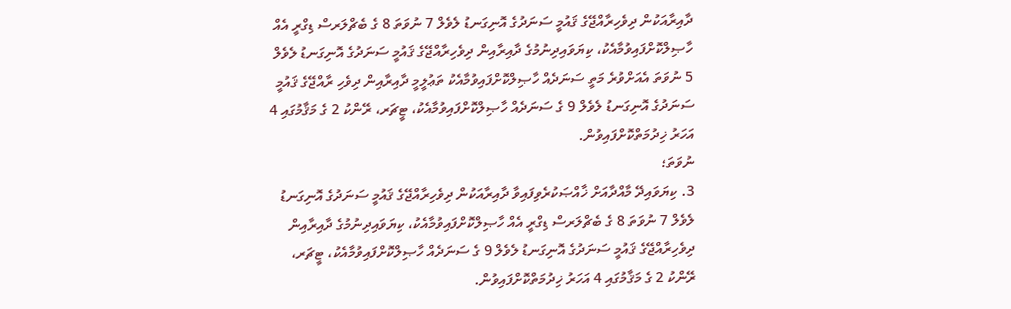ދާއިރާއަކުން ދިވެހިރާއްޖޭގެ ޤައުމީ ސަނަދުގެ އޮނިގަނޑު ލެވެލް 7 ނުވަތަ 8 ގެ ބެޗްލަރސް ޑިގްރީ އެއް ހާޞިލްކޮށްފައިވުމާއެކު، ކިޔަވައިދިނުމުގެ ދާއިރާއިން ދިވެހިރާއްޖޭގެ ޤައުމީ ސަނަދުގެ އޮނިގަނޑު ލެވެލް 5 ނުވަތަ އެއަށްވުރެ މަތީ ސަނަދެއް ހާޞިލްކޮށްފައިވުމާއެކު ތަޢުލީމީ ދާއިރާއިން ދިވެހި ރާއްޖޭގެ ޤައުމީ ސަނަދުގެ އޮނިގަނޑު ލެވެލް 9 ގެ ސަނަދެއް ހާޞިލްކޮށްފައިވުމާއެކު، ޓީޗަރ، ރޭންކު 2 ގެ މަޤާމުގައި 4 އަހަރު ޚިދުމަތްކޮށްފައިވުން.
ނުވަތަ؛
3. ކިޔަވައިދޭ މާއްދާއަށް ޚާއްޞަކުރެވިފައިވާ ދާއިރާއަކުން ދިވެހިރާއްޖޭގެ ޤައުމީ ސަނަދުގެ އޮނިގަނޑު ލެވެލް 7 ނުވަތަ 8 ގެ ބެޗްލަރސް ޑިގްރީ އެއް ހާޞިލްކޮށްފައިވުމާއެކު، ކިޔަވައިދިނުމުގެ ދާއިރާއިން ދިވެހިރާއްޖޭގެ ޤައުމީ ސަނަދުގެ އޮނިގަނޑު ލެވެލް 9 ގެ ސަނަދެއް ހާޞިލްކޮށްފައިވުމާއެކު، ޓީޗަރ، ރޭންކު 2 ގެ މަޤާމުގައި 4 އަހަރު ޚިދުމަތްކޮށްފައިވުން.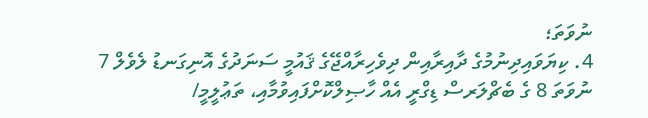ނުވަތަ؛
4. ކިޔަވައިދިނުމުގެ ދާއިރާއިން ދިވެހިރާއްޖޭގެ ޤައުމީ ސަނަދުގެ އޮނިގަނޑު ލެވެލް 7 ނުވަތަ 8 ގެ ބެޗްލަރސް ޑިގްރީ އެއް ހާޞިލްކޮށްފައިވުމާއި، ތަޢުލީމީ/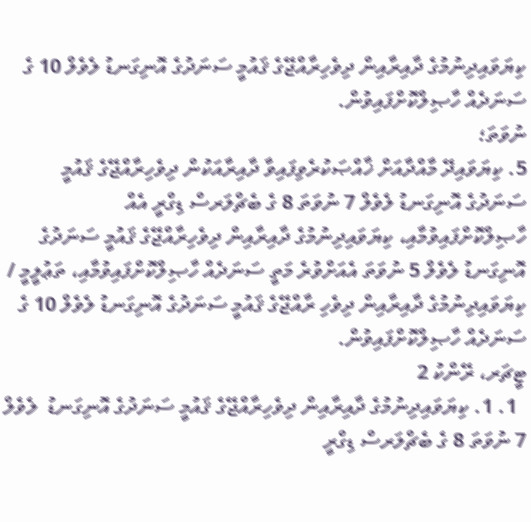ކިޔަވައިދިނުމުގެ ދާއިރާއިން ދިވެހިރާއްޖޭގެ ޤައުމީ ސަނަދުގެ އޮނިގަނޑު ލެވެލް 10 ގެ ސަނަދެއް ހާޞިލްކޮށްފައިވުން.
ނުވަތަ؛
5. ކިޔަވައިދޭ މާއްދާއަށް ޚާއްޞަކުރެވިފައިވާ ދާއިރާއަކުން ދިވެހިރާއްޖޭގެ ޤައުމީ ސަނަދުގެ އޮނިގަނޑު ލެވެލް 7 ނުވަތަ 8 ގެ ބެޗްލަރސް ޑިގްރީ އެއް ހާޞިލްކޮށްފައިވުމާއި، ކިޔަވައިދިނުމުގެ ދާއިރާއިން ދިވެހިރާއްޖޭގެ ޤައުމީ ސަނަދުގެ އޮނިގަނޑު ލެވެލް 5 ނުވަތަ އެއަށްވުރެ މަތީ ސަނަދެއް ހާޞިލްކޮށްފައިވުމާއި، ތަޢުލީމީ / ކިޔަވައިދިނުމުގެ ދާއިރާއިން ދިވެހި ރާއްޖޭގެ ޤައުމީ ސަނަދުގެ އޮނިގަނޑު ލެވެލް 10 ގެ ސަނަދެއް ހާޞިލްކޮށްފައިވުން.
ޓީޗަރ، ރޭންކު 2
  1. 1. ކިޔަވައިދިނުމުގެ ދާއިރާއިން ދިވެހިރާއްޖޭގެ ޤައުމީ ސަނަދުގެ އޮނިގަނޑު  ލެވެލް 7 ނުވަތަ 8 ގެ ބެޗްލަރސް ޑިގްރީ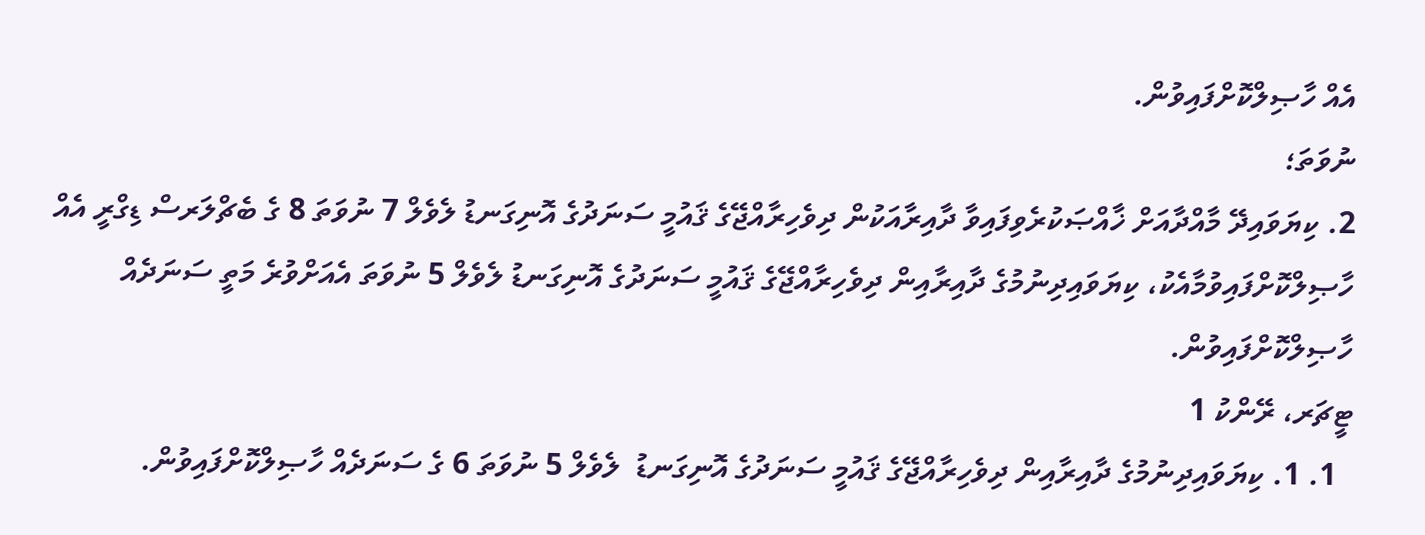އެއް ހާޞިލްކޮށްފައިވުން.
ނުވަތަ؛
2. ކިޔަވައިދޭ މާއްދާއަށް ޚާއްޞަކުރެވިފައިވާ ދާއިރާއަކުން ދިވެހިރާއްޖޭގެ ޤައުމީ ސަނަދުގެ އޮނިގަނޑު ލެވެލް 7 ނުވަތަ 8 ގެ ބެޗްލަރސް ޑިގްރީ އެއް ހާޞިލްކޮށްފައިވުމާއެކު، ކިޔަވައިދިނުމުގެ ދާއިރާއިން ދިވެހިރާއްޖޭގެ ޤައުމީ ސަނަދުގެ އޮނިގަނޑު ލެވެލް 5 ނުވަތަ އެއަށްވުރެ މަތީ ސަނަދެއް ހާޞިލްކޮށްފައިވުން.
ޓީޗަރ، ރޭންކު 1
  1. 1. ކިޔަވައިދިނުމުގެ ދާއިރާއިން ދިވެހިރާއްޖޭގެ ޤައުމީ ސަނަދުގެ އޮނިގަނޑު  ލެވެލް 5 ނުވަތަ 6 ގެ ސަނަދެއް ހާޞިލްކޮށްފައިވުން.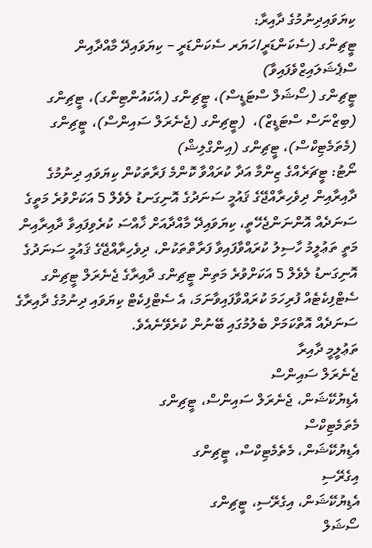ކިޔަވައިދިނުމުގެ ދާއިރާ:
ޓީޗިންގ (ސެކަންޑަރީ/ހަޔަރ ސެކަންޑަރީ – ކިޔަވައިދޭ މާއްދާއިން ސްޕެޝަލައިޒްވެފައިވާ)
ޓީޗިންގ (ސޯޝަލް ސްޓަޑީސް)، ޓީޗިންގ (އެކައުންޓިންގ)، ޓީޗިންގ (ބިޒްނަސް ސްޓަޑީޒް)،  (ޓީޗިންގ (ޖެނެރަލް ސައިންސް)، ޓީޗިންގ (މެތަމެޓިކްސް)، ޓީޗިންގ (އިންގްލިޝް)
ނޯޓު: ޓީޗަރެއްގެ ޒިންމާ އަދާ ކުރައްވާ ކޮންމެ ފަރާތަކުން ކިޔަވައި ދިނުމުގެ ދާއިރާއިން ދިވެހިރާއްޖޭގެ ޤައުމީ ސަނަދުގެ އޮނިގަނޑު ލެވެލް 5 އަކަށްވުރެ މަތީގެ ސަނަދެއް އޮންނަންޖެހޭތީ، ކިޔަވައިދޭ މާއްދާއަށް ޚާއްސަ ކުރެވިފައިވާ ދާއިރާއިން މަތީ ތަޢުލީމު ހާސިލު ކުރައްވާފައިވާ ފަރާތްތަކުން، ދިވެހިރާއްޖޭގެ ޤައުމީ ސަނަދުގެ އޮނިގަނޑު ލެވެލް 5 އަކަށްވުރެ މަތިން ޓީޗިންގ ދާއިރާގެ ޖެނެރަލް ޓީޗިންގ ސެޓްފިކެޓެއް ފުރިހަމަ ކުރައްވާފައިވާނަމަ، އެ ސެޓްފިކެޓް ކިޔަވައި ދިނުމުގެ ދާއިރާގެ ސަނަދެއް އޮތްކަމަށް ބެލުމުގައި ބޭނުން ކުރެވޭނެއެވެ.
ތަޢުލީމީ ދާއިރާ
ޖެނެރަލް ސައިންސް
އެޑިޔުކޭޝަން، ޖެނެރަލް ސައިންސް، ޓީޗިންގ
މެތަމެޓިކްސް
އެޑިޔުކޭޝަން، މެތެމެޓިކްސް، ޓީޗިންގ
އިގެރޭސި
އެޑިޔުކޭޝަން، އިގެރޭސި، ޓީޗިންގ
ސޯޝަލް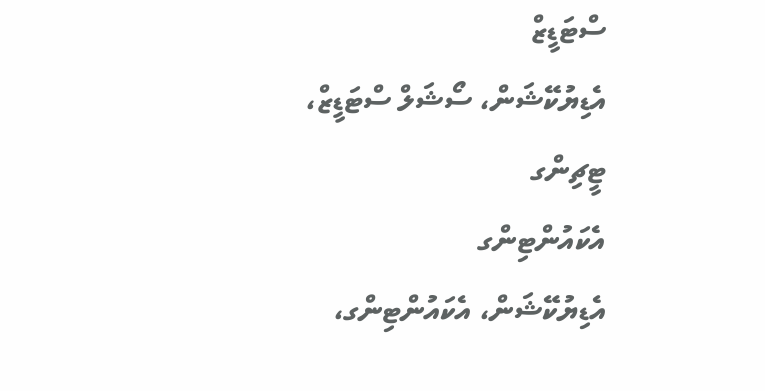ސްޓަޑީޒް
އެޑިޔުކޭޝަން، ސޯޝަލް ސްޓަޑީޒް، ޓީޗިންގ
އެކައުންޓިންގ
އެޑިޔުކޭޝަން، އެކައުންޓިންގ،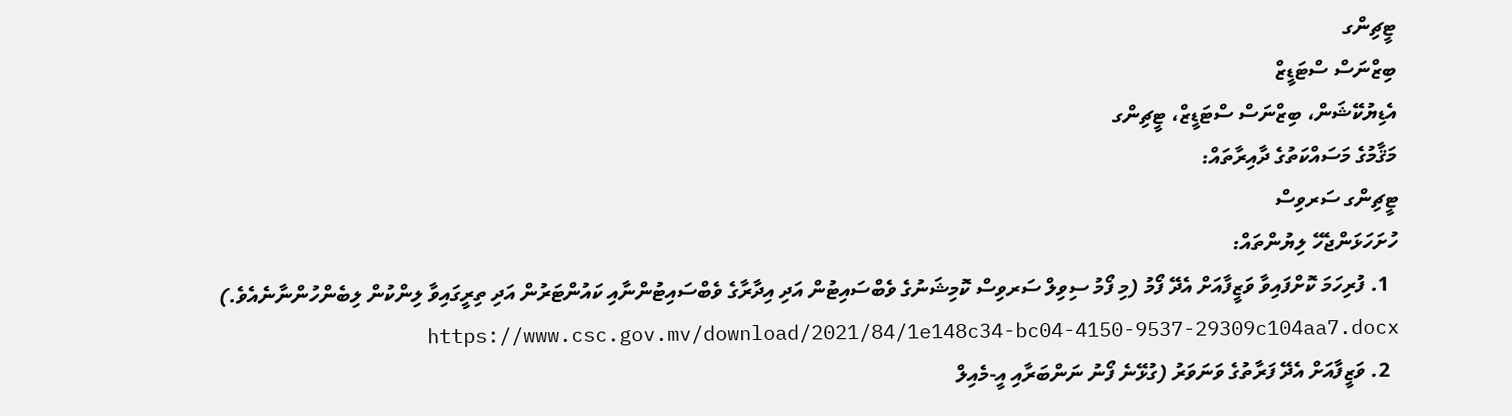ޓީޗިންގ
ބިޒްނަސް ސްޓަޑީޒް
އެޑިޔުކޭޝަން، ބިޒްނަސް ސްޓަޑީޒް، ޓީޗިންގ
މަޤާމުގެ މަސައްކަތުގެ ދާއިރާތައް:
ޓީޗިންގ ސަރވިސް
ހުށަހަޅަންޖެހޭ ލިޔުންތައް:
  1. ފުރިހަމަ ކޮށްފައިވާ ވަޒީފާއަށް އެދޭ ފޯމު (މި ފޯމު ސިވިލް ސަރވިސް ކޮމިޝަނުގެ ވެބްސައިޓުން އަދި އިދާރާގެ ވެބްސައިޓުންނާއި ކައުންޓަރުން އަދި ތިރީގައިވާ ލިންކުން ލިބެންހުންނާނެއެވެ.)   https://www.csc.gov.mv/download/2021/84/1e148c34-bc04-4150-9537-29309c104aa7.docx
  2. ވަޒީފާއަށް އެދޭ ފަރާތުގެ ވަނަވަރު (ގުޅޭނެ ފޯނު ނަންބަރާއި އީ-މެއިލް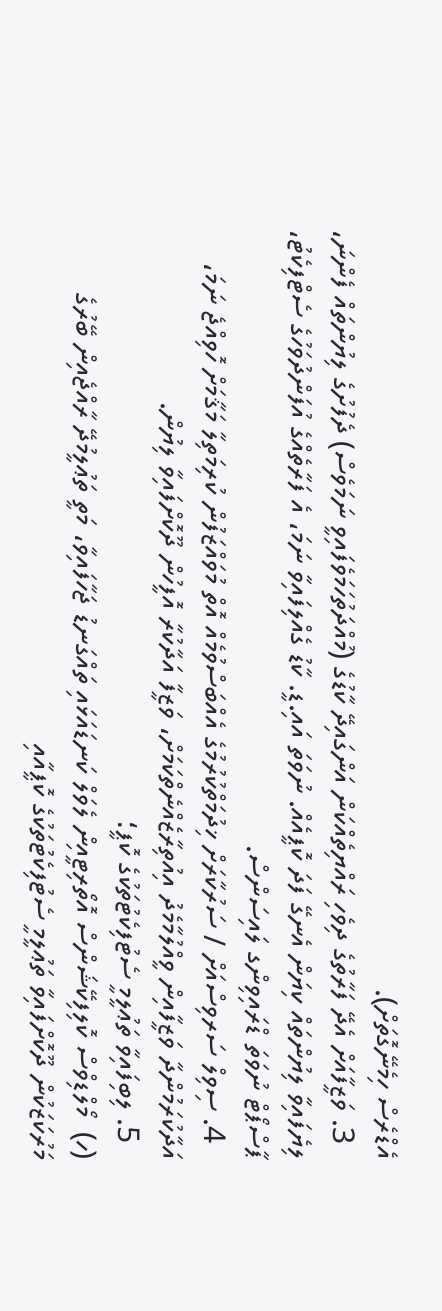އެޑްރެސް ހިމެނޭގޮތަށް).
  3. ވަޒީފާއަށް އެދޭ ފަރާތުގެ ދިވެހި ރައްޔިތެއްކަން އަންގައިދޭ ކާޑުގެ (މުއްދަތުހަމަވެފައިވީ ނަމަވެސް) ދެފުށުގެ ލިޔުންތައް ފެންނަ، ލިޔެފައިވާ ލިޔުންތައް ކިޔަން އެނގޭ ފަދަ ކޮޕީއެއް. ނުވަތަ އައި.ޑީ. ކާޑު ގެއްލިފައިވާ ނަމަ، އެ ފަރާތެއްގެ އުފަންދުވަހުގެ ސެޓްފިކެޓު، ޕާސްޕޯޓް ނުވަތަ ޑްރައިވިންގ ލައިސަންސް.
  4. ސިވިލް ސަރވިސްއަށް / ސަރުކާރަށް ޚިދުމަތްކުރުމުގެ އެއްބަސްވުމެއް އޮތް މުވައްޒަފުން ކުރިމަތިލާ މަޤާމަށް ހޮވިއްޖެ ނަމަ، އަދާކުރަމުންދާ ވަޒީފާއިން ވީއްލުމާމެދު އިއުތިރާޒެއްނެތްކަމަށް، ވަޒީފާ އަދާކުރާ އޮފީހުން ދޫކޮށްފައިވާ ލިޔުން.
  5. ލިބިފައިވާ ތަޢުލީމީ ސެޓުފިކެޓުތަކުގެ ކޮޕީ؛
(ހ)  މޯލްޑިވްސް ކޮލިފިކޭޝަންސް އޮތޯރިޓީއިން ލެވަލް ކަނޑައަޅައި ތައްގަނޑު ޖަހާފައިވާ، މަތީ ތަޢުލީމުދޭ ރާއްޖެއިން ބޭރުގެ މަރުކަޒަކުން ދޫކޮށްފައިވާ ތަޢުލީމީ ސެޓުފިކެޓުތަކުގެ ކޮޕީއާއި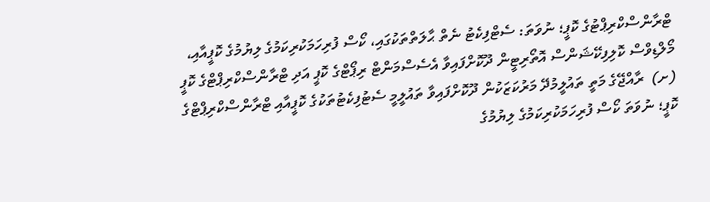ޓްރާންސްކްރިޕްޓުގެ ކޮޕީ؛ ނުވަތަ: ސެޓްފިކެޓު ނެތް ޙާލަތްތަކުގައި، ކޯސް ފުރިހަމަކުރިކަމުގެ ލިޔުމުގެ ކޮޕީއާއި، މޯލްޑިވްސް ކޮލިފިކޭޝަންސް އޮތޯރިޓީން ދޫކޮށްފައިވާ އެސެސްމަންޓް ރިޕޯޓްގެ ކޮޕީ އަދި ޓްރާންސްކްރިޕްޓްގެ ކޮޕީ
(ށ)  ރާއްޖޭގެ މަތީ ތައުލީމުދޭ މަރުކަޒަކުން ދޫކޮށްފައިވާ ތައުލީމީ ސެޓުފިކެޓުތަކުގެ ކޮޕީއާއި ޓްރާންސްކްރިޕްޓްގެ ކޮޕީ؛ ނުވަތަ ކޯސް ފުރިހަމަކުރިކަމުގެ ލިޔުމުގެ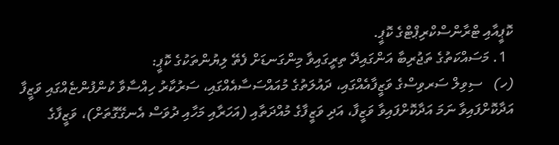ކޮޕީއާއި ޓްރާންސްކްރިޕްޓްގެ ކޮޕީ.
  1. މަސައްކަތުގެ ތަޖުރިބާ އަންގައިދޭ ތިރީގައިވާ މިންގަނޑަށް ފެތޭ ލިޔުންތަކުގެ ކޮޕީ:
(ހ)   ސިވިލް ސަރވިސްގެ ވަޒީފާއެއްގައި، ދައުލަތުގެ މުއައްސަސާއެއްގައި، ސަރުކާރު ހިއްސާވާ ކުންފުންޏެއްގައި ވަޒީފާ އަދާކޮށްފައިވާ ނަމަ އަދާކޮށްފައިވާ ވަޒީފާ، އަދި ވަޒީފާގެ މުއްދަތާއި (އަހަރާއި މަހާއި ދުވަސް އެނގޭގޮތަށް)، ވަޒީފާގެ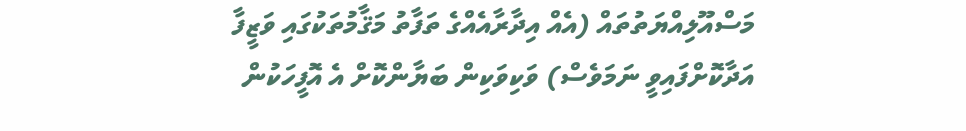މަސްއޫލިއްޔަތުތައް (އެއް އިދާރާއެއްގެ ތަފާތު މަޤާމުތަކުގައި ވަޒީފާ އަދާކޮށްފައިވީ ނަމަވެސް) ވަކިވަކިން ބަޔާންކޮށް އެ އޮފީހަކުން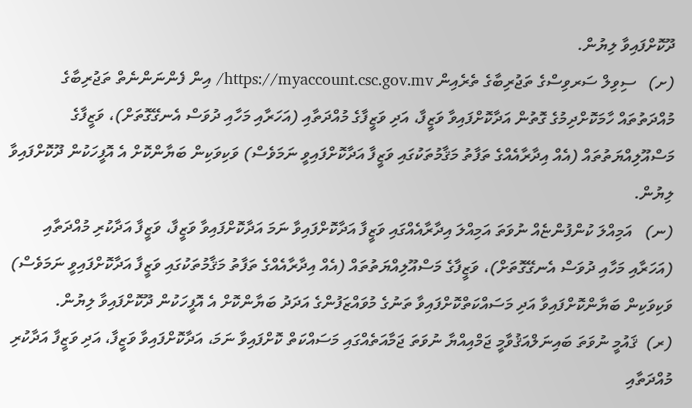ދޫކޮށްފައިވާ ލިޔުން.
(ށ)   ސިވިލް ސަރވިސްގެ ތަޖުރިބާގެ ތެރެއިން https://myaccount.csc.gov.mv/ އިން ފެންނަންނެތް ތަޖުރިބާގެ މުއްދަތުތައް ހާމަކޮށްދިމުގެ ގޮތުން އަދާކޮށްފައިވާ ވަޒީފާ، އަދި ވަޒީފާގެ މުއްދަތާއި (އަހަރާއި މަހާއި ދުވަސް އެނގޭގޮތަށް)، ވަޒީފާގެ މަސްއޫލިއްޔަތުތައް (އެއް އިދާރާއެއްގެ ތަފާތު މަޤާމުތަކުގައި ވަޒީފާ އަދާކޮށްފައިވީ ނަމަވެސް) ވަކިވަކިން ބަޔާންކޮށް އެ އޮފީހަކުން ދޫކޮށްފައިވާ ލިޔުން.
(ނ)   އަމިއްލަ ކުންފުންޏެއް ނުވަތަ އަމިއްލަ އިދާރާއެއްގައި ވަޒީފާ އަދާކޮށްފައިވާ ނަމަ އަދާކޮށްފައިވާ ވަޒީފާ، ވަޒީފާ އަދާކުރި މުއްދަތާއި (އަހަރާއި މަހާއި ދުވަސް އެނގޭގޮތަށް)، ވަޒީފާގެ މަސްއޫލިއްޔަތުތައް (އެއް އިދާރާއެއްގެ ތަފާތު މަޤާމުތަކުގައި ވަޒީފާ އަދާކޮށްފައިވީ ނަމަވެސް) ވަކިވަކިން ބަޔާންކޮށްފައިވާ އަދި މަސައްކަތްކޮށްފައިވާ ތަނުގެ މުވައްޒަފުންގެ އަދަދު ބަޔާންކޮށް އެ އޮފީހަކުން ދޫކޮށްފައިވާ ލިޔުން.
(ރ)  ޤައުމީ ނުވަތަ ބައިނަލްއަޤުވާމީ ޖަމްއިއްޔާ ނުވަތަ ޖަމާއަތެއްގައި މަސައްކަތް ކޮށްފައިވާ ނަމަ، އަދާކޮށްފައިވާ ވަޒީފާ، އަދި ވަޒީފާ އަދާކުރި މުއްދަތާއި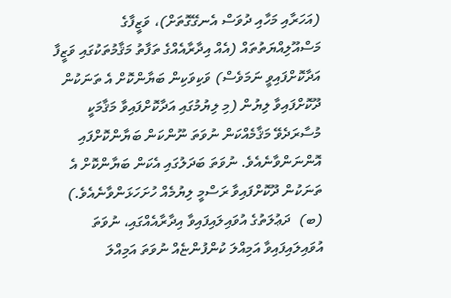(އަހަރާއި މަހާއި ދުވަސް އެނގޭގޮތަށް)، ވަޒީފާގެ މަސްއޫލިއްޔަތުތައް (އެއް އިދާރާއެއްގެ ތަފާތު މަޤާމުތަކުގައި ވަޒީފާ އަދާކޮށްފައިވީ ނަމަވެސް) ވަކިވަކިން ބަޔާންކޮށް އެ ތަނަކުން ދޫކޮށްފައިވާ ލިޔުން (މި ލިޔުމުގައި އަދާކޮށްފައިވާ މަޤާމަކީ މުސާރަދެވޭ މަޤާމެއްކަން ނުވަތަ ނޫންކަން ބަޔާންކޮށްފައި އޮންނަންވާނެއެވެ. ނުވަތަ ބަދަލުގައި އެކަން ބަޔާންކޮށް އެ ތަނަކުން ދޫކޮށްފައިވާ ރަސްމީ ލިޔުމެއް ހުށަހަޅަންވާނެއެވެ.)
(ބ)  ދަޢުލަތުގެ އުވައިލައިފައިވާ އިދާރާއެއްގައި، ނުވަތަ އުވައިލައިފައިވާ އަމިއްލަ ކުންފުންޏެއް ނުވަތަ އަމިއްލަ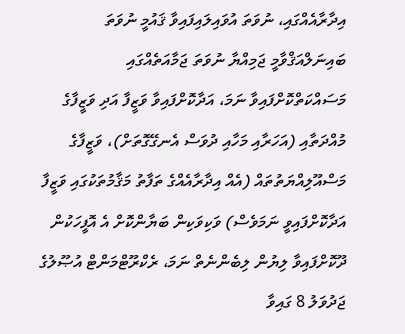އިދާރާއެއްގައި، ނުވަތަ އުވައިލައިފައިވާ ޤައުމީ ނުވަތަ ބައިނަލްއަޤްވާމީ ޖަމިއްޔާ ނުވަތަ ޖަމާއަތެއްގައި މަސައްކަތްކޮށްފައިވާ ނަމަ، އަދާކޮށްފައިވާ ވަޒީފާ އަދި ވަޒީފާގެ މުއްދަތާއި (އަހަރާއި މަހާއި ދުވަސް އެނގޭގޮތަށް)، ވަޒީފާގެ މަސްއޫލިއްޔަތުތައް (އެއް އިދާރާއެއްގެ ތަފާތު މަޤާމުތަކުގައި ވަޒީފާ އަދާކޮށްފައިވީ ނަމަވެސް) ވަކިވަކިން ބަޔާންކޮށް އެ އޮފީހަކުން ދޫކޮށްފައިވާ ލިޔުން ލިބެންނެތް ނަމަ، ރެކްރޫޓްމަންޓް އުޞޫލުގެ ޖަދުވަލު 8 ގައިވާ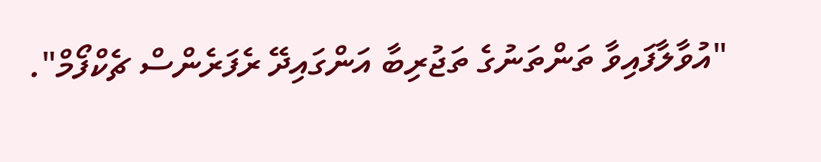"އުވާލާފައިވާ ތަންތަނުގެ ތަޖުރިބާ އަންގައިދޭ ރެފަރެންސް ޗެކްފޯމް".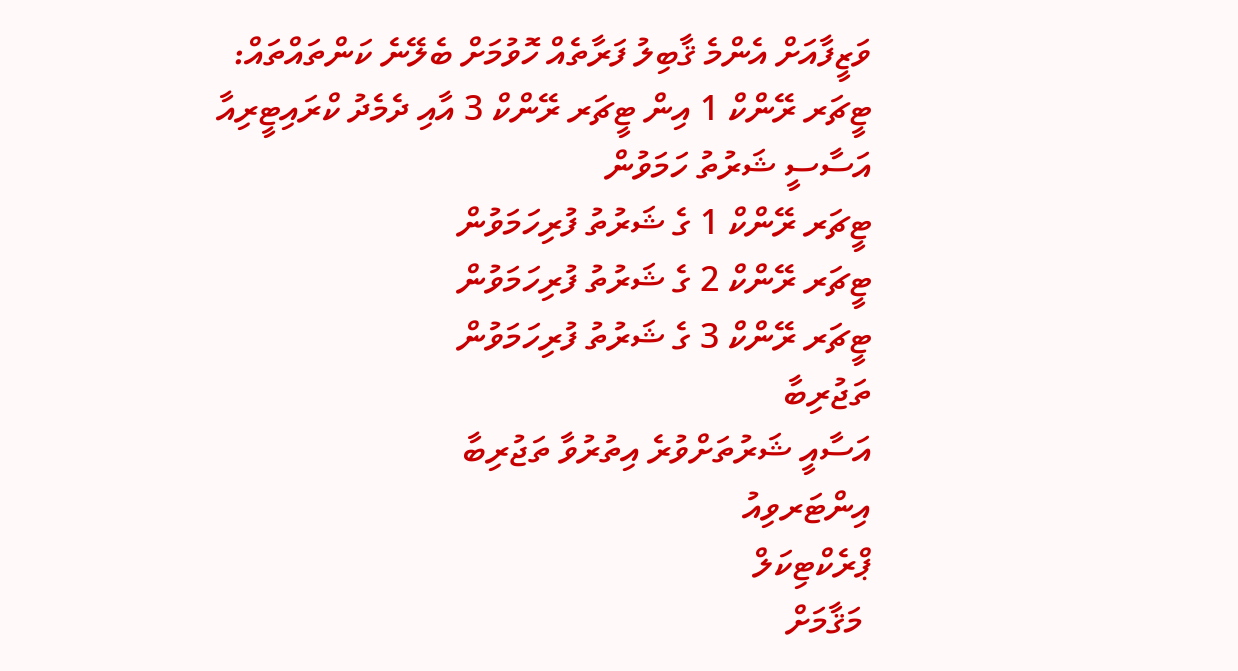ވަޒީފާއަށް އެންމެ ޤާބިލު ފަރާތެއް ހޮވުމަށް ބެލޭނެ ކަންތައްތައް:
ޓީޗަރ ރޭންކް 1 އިން ޓީޗަރ ރޭންކް 3 އާއި ދެމެދު ކްރައިޓީރިއާ
އަސާސީ ޝަރުތު ހަމަވުން
ޓީޗަރ ރޭންކް 1 ގެ ޝަރުތު ފުރިހަމަވުން
ޓީޗަރ ރޭންކް 2 ގެ ޝަރުތު ފުރިހަމަވުން
ޓީޗަރ ރޭންކް 3 ގެ ޝަރުތު ފުރިހަމަވުން
ތަޖުރިބާ
އަސާއީ ޝަރުތަށްވުރެ އިތުރުވާ ތަޖުރިބާ
އިންޓަރވިއު
ޕްރެކްޓިކަލް
 މަޤާމަށް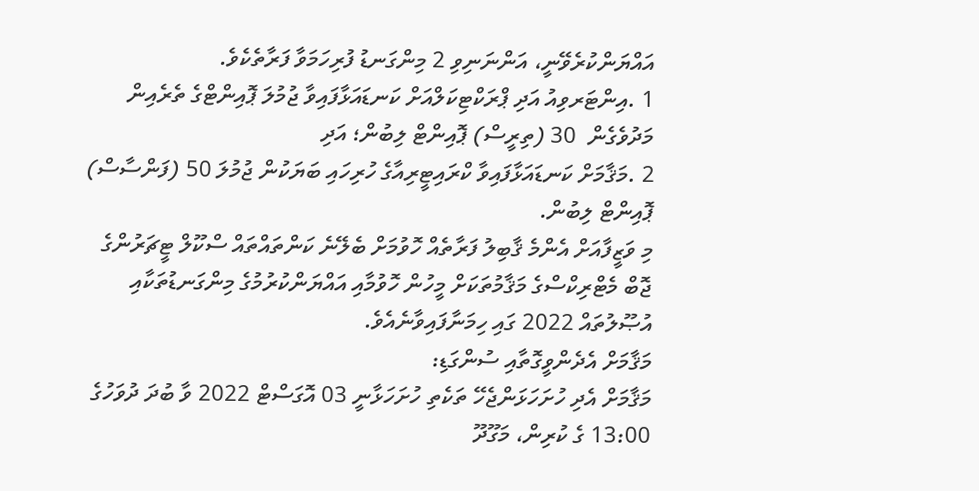އައްޔަންކުރެވޭނީ، އަންނަނިވި 2 މިންގަނޑު ފުރިހަމަވާ ފަރާތެކެވެ.
1 .އިންޓަރވިއު އަދި ޕްރަކްޓިކަލްއަށް ކަނޑައަޅާފައިވާ ޖުމުލަ ޕޮއިންޓްގެ ތެރެއިން މަދުވެގެން  30 (ތިރީސް) ޕޮއިންޓް ލިބުން؛ އަދި
2 .މަޤާމަށް ކަނޑައަޅާފައިވާ ކްރައިޓީރިއާގެ ހުރިހައި ބަޔަކުން ޖުމުލަ 50 (ފަންސާސް) ޕޮއިންޓް ލިބުން.
މި ވަޒީފާއަށް އެންމެ ޤާބިލު ފަރާތެއް ހޮވުމަށް ބެލޭނެ ކަންތައްތައް ސްކޫލް ޓީޗަރުންގެ ޖޮބް މެޓްރިކްސްގެ މަޤާމުތަކަށް މީހުން ހޮވުމާއި އައްޔަންކުރުމުގެ މިންގަނޑުތަކާއި އުޞޫލުތައް 2022 ގައި ހިމަނާފައިވާނެއެވެ.
މަޤާމަށް އެދެންވީގޮތާއި ސުންގަޑި:
މަޤާމަށް އެދި ހުށަހަޅަންޖެހޭ ތަކެތި ހުށަހަޅާނީ 03 އޮގަސްޓް 2022 ވާ ބުދަ ދުވަހުގެ 13:00 ގެ ކުރިން، މަގޫދޫ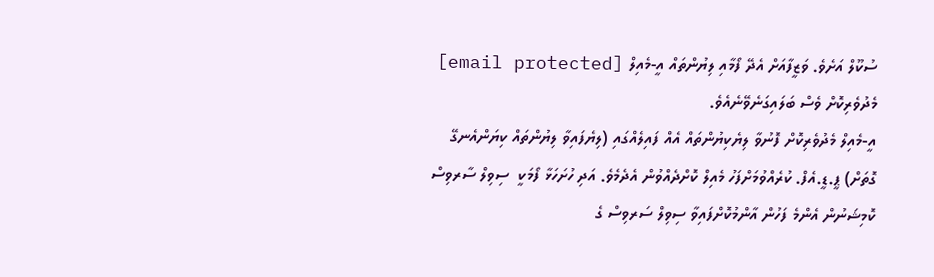ސުކޫލް އަށެވެ. ވަޒީފާއަށް އެދޭ ފޯމާއި ލިޔުންތައް އީ-މެއިލް [email protected] މެދުވެރިކޮށް ވެސް ބަލައިގަނެވޭނެއެވެ.
އީ-މެއިލް މެދުވެރިކޮށް ފޮނުވާ ލިޔެކިޔުންތައް އެއް ފައިލެއްގައި (ލިޔެފައިވާ ލިޔުންތައް ކިޔަންއެނގޭ ގޮތަށް) ޕީ.ޑީ.އެފް. ކުރެއްވުމަށްފަހު މެއިލް ކޮށްދެއްވުން އެދެމެވެ. އަދި ހުށަހަޅާ ފޯމަކީ  ސިވިލް ސާރވިސް ކޮމިޝަނުން އެންމެ ފަހުން އާންމުކޮށްފައިވާ ސިވިލް ސަރވިސް ގެ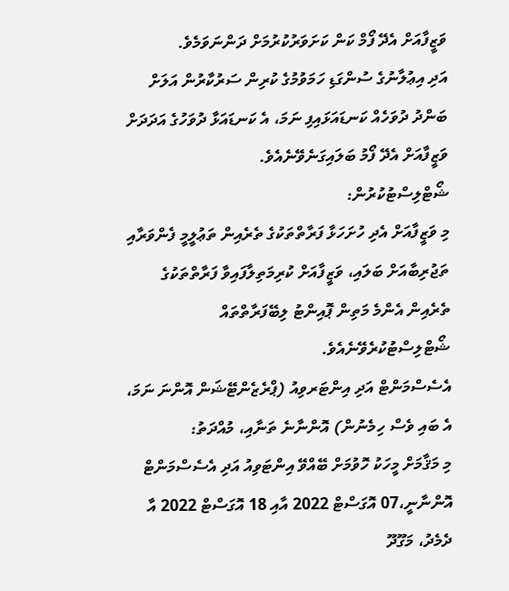ވަޒީފާއަށް އެދޭ ފޯމް ކަން ކަށަވަރުކުރުމަށް ދަންނަވަމެވެ.
އަދި އިޢުލާނުގެ ސުންގަޑި ހަމަވުމުގެ ކުރިން ސަރުކާރުން އަލަށް ބަންދު ދުވަހެއް ކަނޑައަޅައިފި ނަމަ، އެ ކަނޑައަޅާ ދުވަހުގެ އަދަދަށް ވަޒީފާއަށް އެދޭ ފޯމު ބަލައިގަނެވޭނެއެވެ.
ޝޯޓްލިސްޓުކުރުން:
މި ވަޒީފާއަށް އެދި ހުށަހަޅާ ފަރާތްތަކުގެ ތެރެއިން ތަޢުލީމީ ފެންވަރާއި ތަޖުރިބާއަށް ބަލައި، ވަޒީފާއަށް ކުރިމަތިލާފައިވާ ފަރާތްތަކުގެ ތެރެއިން އެންމެ މަތިން ޕޮއިންޓު ލިބޭފަރާތްތައް ޝޯޓްލިސްޓުކުރެވޭނެއެވެ.
އެސެސްމަންޓް އަދި އިންޓަރވިއު (ޕްރެޒެންޓޭޝަން އޮންނަ ނަމަ، އެ ބައި ވެސް ހިމެނުން) އޮންނާނެ ތަނާއި، މުއްދަތު:
މި މަޤާމަށް މީހަކު ހޮވުމަށް ބޭއްވޭ އިންޓަވިއު އަދި އެސެސްމަންޓް އޮންނާނީ،07 އޮގަސްޓް 2022 އާއި 18 އޮގަސްޓް 2022 އާ ދެމެދު، މަގޫދޫ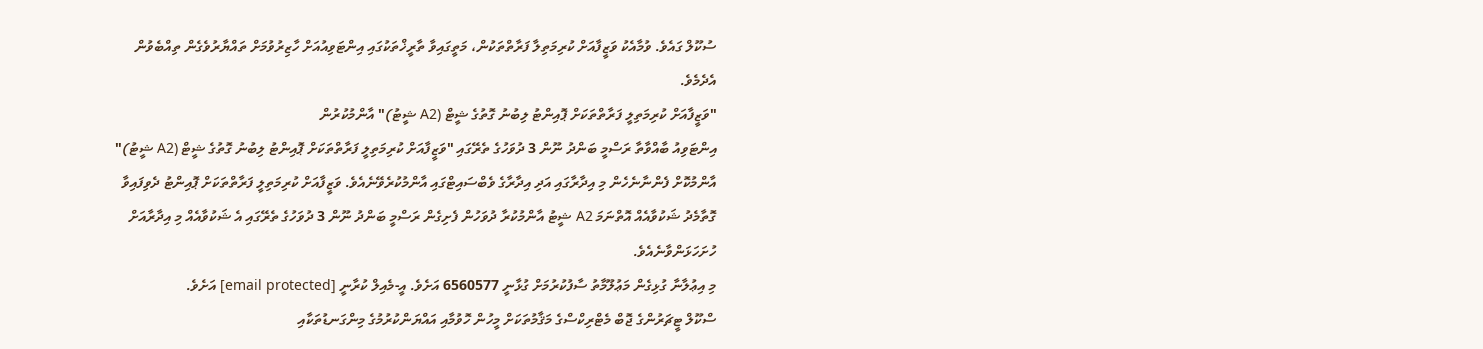ސުކޫލް ގައެވެ. ވުމާއެކު ވަޒީފާއަށް ކުރިމަތިލާ ފަރާތްތަކުން، މަތީގައިވާ ތާރީޚްތަކުގައި އިންޓަވިއުއަށް ހާޒިރުވުމަށް ތައްޔާރުވެގެން ތިއްބެވުން އެދެމެވެ.
"ވަޒީފާއަށް ކުރިމަތިލީ ފަރާތްތަކަށް ޕޮއިންޓު ލިބުނު ގޮތުގެ ޝީޓް (A2 ޝީޓު)" އާންމުކުރުން
އިންޓަވިއު ބާއްވާތާ ރަސްމީ ބަންދު ނޫން 3 ދުވަހުގެ ތެރޭގައި "ވަޒީފާއަށް ކުރިމަތިލީ ފަރާތްތަކަށް ޕޮއިންޓު ލިބުނު ގޮތުގެ ޝީޓް (A2 ޝީޓު)" އާންމުކޮށް ފެންނާނެހެން މި އިދާރާގައި އަދި އިދާރާގެ ވެބްސައިޓްގައި އާންމުކުރެވޭނެއެވެ. ވަޒީފާއަށް ކުރިމަތިލީ ފަރާތްތަކަށް ޕޮއިންޓު ދެވިފައިވާ ގޮތާމެދު ޝަކުވާއެއް އޮތްނަމަ A2 ޝީޓު އާންމުކުރާ ދުވަހުން ފެށިގެން ރަސްމީ ބަންދު ނޫން 3 ދުވަހުގެ ތެރޭގައި އެ ޝަކުވާއެއް މި އިދާރާއަށް ހުށަހަޅަންވާނެއެވެ.
މި އިޢުލާނާ ގުޅިގެން މަޢުލޫމާތު ސާފުކުރުމަށް ގުޅާނީ 6560577 އަށެވެ. އީ-މެއިލް ކުރާނީ [email protected] އަށެވެ.
ސްކޫލް ޓީޗަރުންގެ ޖޮބް މެޓްރިކްސްގެ މަޤާމުތަކަށް މީހުން ހޮވުމާއި އައްޔަންކުރުމުގެ މިންގަނޑުތަކާއި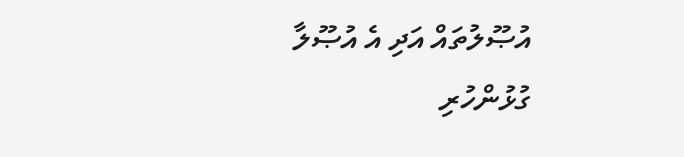އުޞޫލުތައް އަދި އެ އުޞޫލާ ގުޅުންހުރި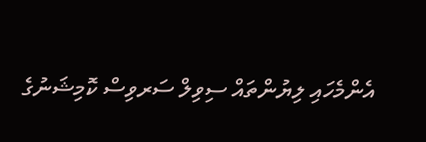އެންމެހައި ލިޔުންތައް ސިވިލް ސަރވިސް ކޮމިޝަނުގެ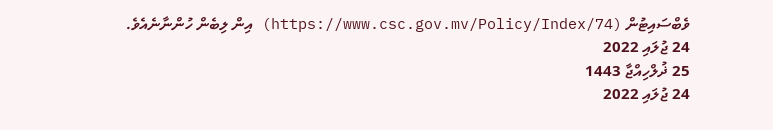ވެބްސައިޓުން (https://www.csc.gov.mv/Policy/Index/74) އިން ލިބެން ހުންނާނެއެވެ.
24 ޖުލައި 2022
25 ޛުލްހިއްޖާ 1443
24 ޖުލައި 2022